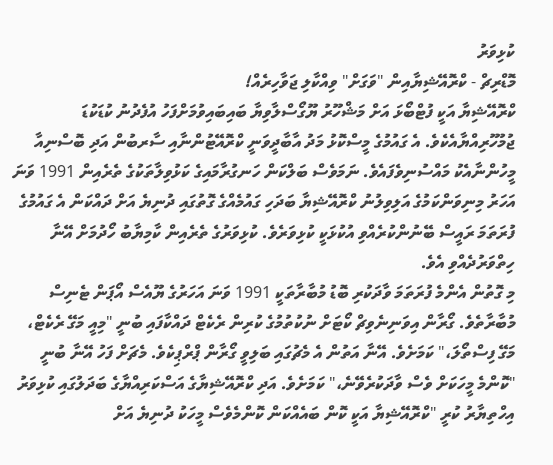ކުޅިވަރު
މޮޑްރިޗް - ކްރޮއޭޝިޔާއިން "ވަގަށް" ވިއްކާލި ޖަވާހިރެއް!
ކްރޮއޭޝިޔާ އަކީ ފުޓްބޯޅަ އަށް މަޝްހޫރު ޔޫގޯސްލާވިޔާ ބައިބައިވުމަށްފަހު އުފެދުނު ކުޑަކުޑަ ޖުމުހޫރިއްޔާއެކެވެ. އެ ގައުމުގެ މީސްކޮޅު މަދު އާބާދީވަނީ ކްރޮއޭޓުންނާއި ސާރބުން އަދި ބޮސްނިއާ މީހުންނާއެކު މައްސުނިވެފައެވެ. ނަމަވެސް ބަލްކަން ހަނގުރާމައިގެ ކަޅުވިލާތަކުގެ ތެރެއިން 1991 ވަނަ އަހަރު މިނިވަންކަމުގެ އަލިވިލުނު ކްރޮއޭޝިޔާ ބަދަހި ގައުމެއްގެ ގޮތުގައި ދުނިޔެ އަށް ދައްކަން އެ ގައުމުގެ ފުރަތަމަ ރައީސް ބޭނުންކުރެއްވި އުކުޅަކީ ކުޅިވަރެވެ. ކުޅިވަރުގެ ތެރެއިން ކާމިޔާބު ހޯދުމަށް އޭނާ ހިތްވަރުދެއްވި އެވެ.
މި ގޮތުން އެންމެ ފުރަތަމަ ވާދަކުރި ބޮޑު މުބާރާތަކީ 1991 ވަނަ އަހަރުގެ ޔޫއެސް އޯޕަން ޓެނިސް މުބާރާތެވެ. ގޯރާން އިވަނިނެވިޗް ކޯޓަށް ނުކުތުމުގެ ކުރިން ރެކެޓް ދައްކާފައި ބުނީ "މިއީ މަގޭ ރެކެޓް، މަގޭ ފިސްތޯލަ،" ކަމަށެވެ. އޭނާ އަތުން އެ މެޗުގައި ބަލިވީ ގޯރާން ޕްރްޕިކެވެ. މެޗަށް ފަހު އޭނާ ބުނީ "ކޮންމެ މީހަކަށް ވެސް ވާދަކުރެވޭނެ،" ކަމަށެވެ. އަދި ކްރޮއޭޝިޔާގެ އަސްކަރިއްޔާގެ ބަދަލުގައި ކުޅިވަރު އިހްތިޔާރު ކުރީ "ކްރޮއޭޝިޔާ އަކީ ކޮން ބައެއްކަން ކޮންމެވެސް މީހަކު ދުނިޔެ އަށް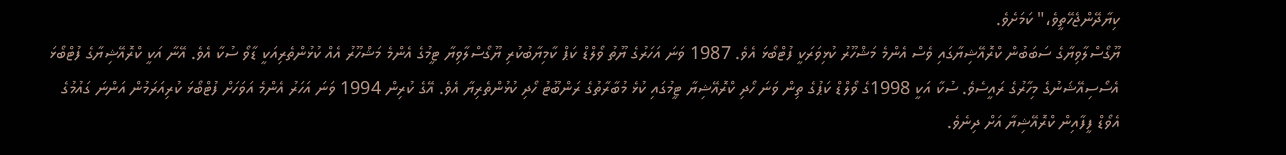ކިޔާދޭންޖެހޭތީވެ،" ކަމަށެވެ.
ޔޫގޯސްލާވިޔާގެ ސަބަބުން ކްރޮއޭޝިޔާގައި ވެސް އެންމެ މަޝްހޫރު ކުޅިވަރަކީ ފުޓްބޯޅަ އެވެ. 1987 ވަނަ އަހަރުގެ ޔޫތު ވޯލްޑް ކަޕް ކާމިޔާބުކުރި ޔޫގޯސްލާވިޔާ ޓީމުގެ އެންމެ މަޝްހޫރު އެއް ކުޅުންތެރިއަކީ ޑާވޯ ސުކާ އެވެ. އޭނާ އަކީ ކްރޮއޭޝިޔާގެ ފުޓްބޯޅަ އެސޯސިއޭޝަނުގެ މިހާރުގެ ރައީސެވެ. ސުކާ އަކީ 1998ގެ ވޯލްޑް ކަޕުގެ ތިން ވަނަ ހޯދި ކްރޮއޭޝިޔާ ޓީމުގައި ކުޅެ މުބާރާތުގެ ރަންބޫޓު ހޯދި ކުޅުންތެރިޔާ އެވެ. އޭގެ ކުރިން 1994 ވަނަ އަހަރު އެންމެ އަވަހަށް ފުޓްބޯޅަ ކުރިއަރަމުން އަންނަ ގައުމުގެ އެވޯޑް ފީފާއިން ކްރޮއޭޝިޔާ އަށް ދިނެވެ.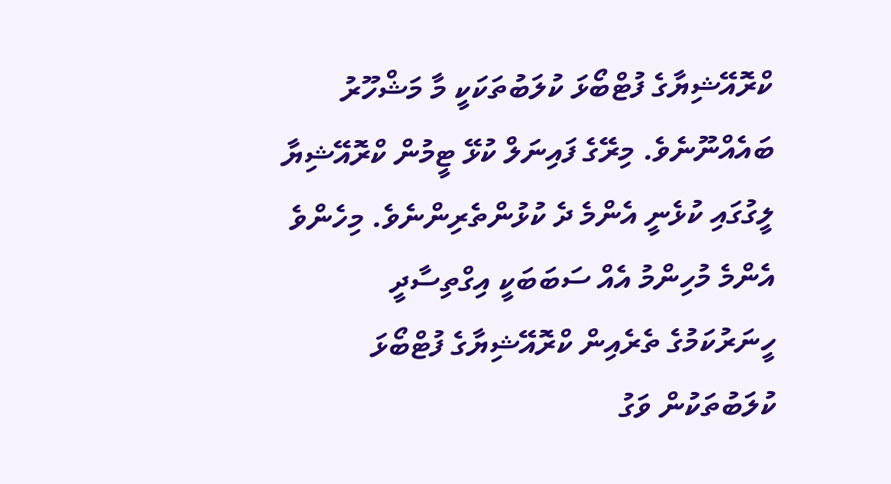ކްރޮއޭޝިޔާގެ ފުޓްބޯޅަ ކުލަބުތަކަކީ މާ މަޝްހޫރު ބައެއްނޫނެވެ. މިރޭގެ ފައިނަލް ކުޅޭ ޓީމުން ކްރޮއޭޝިޔާ ލީގުގައި ކުޅެނީ އެންމެ ދެ ކުޅުންތެރިންނެވެ. މިހެންވެ އެންމެ މުހިންމު އެއް ސަބަބަކީ އިގްތިސާދީ ހީނަރުކަމުގެ ތެރެއިން ކްރޮއޭޝިޔާގެ ފުޓްބޯޅަ ކުލަބުތަކުން ވަގު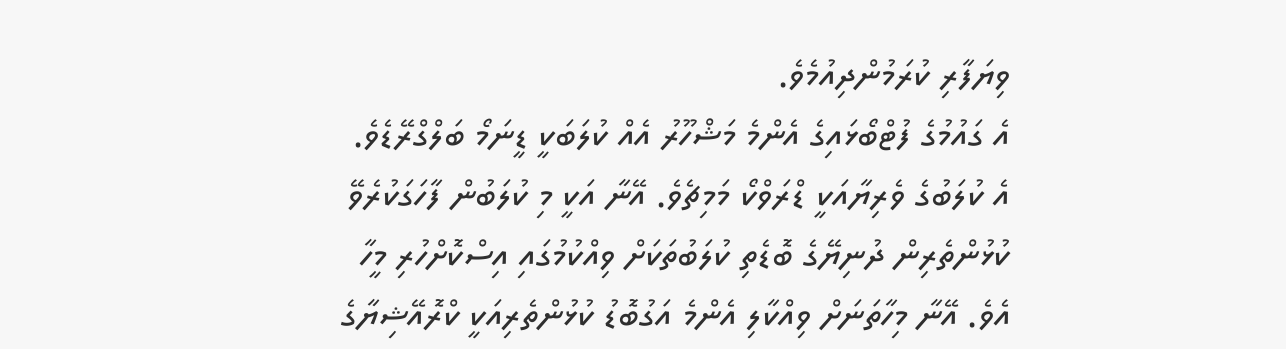ވިޔަފާރި ކުރަމުންދިއުމެވެ.
އެ ގައުމުގެ ފުޓްބޯޅައިގެ އެންމެ މަޝްހޫރު އެއް ކުލަބަކީ ޑީނަމޯ ބަލްގްރޭޑެވެ. އެ ކުލަބުގެ ވެރިޔާއަކީ ޑްރަވްކޯ މަމިޗެވެ. އޭނާ އަކީ މި ކުލަބުން ފާހަގަކުރެވޭ ކުޅުންތެރިން ދުނިޔޭގެ ބޮޑެތި ކުލަބުތަކަށް ވިއްކުމުގައި އިސްކޮށްހުރި މީހާ އެވެ. އޭނާ މިހާތަނަށް ވިއްކާލި އެންމެ އަގުބޮޑު ކުޅުންތެރިއަކީ ކްރޮއޭޝިޔާގެ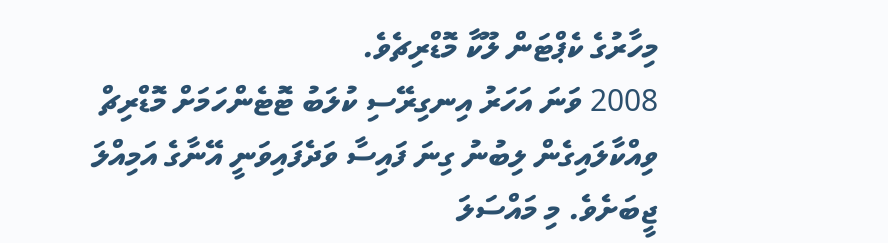މިހާރުގެ ކެޕްޓަން ލޫކާ މޮޑްރިޗެވެ.
2008 ވަނަ އަހަރު އިނގިރޭސި ކުލަބު ޓޮޓެންހަމަށް މޮޑްރިޗް ވިއްކާލައިގެން ލިބުނު ގިނަ ފައިސާ ވަދެފައިވަނީ އޭނާގެ އަމިއްލަ ޖީބަށެވެ. މި މައްސަލަ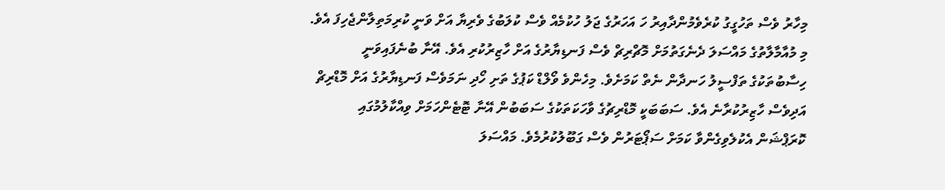މިހާރު ވެސް ތަހުގީގު ކުރެވެމުންދާއިރު ހަ އަހަރުގެ ޖަލު ހުކުމެއް ވެސް ކުލަބުގެ ވެރިޔާ އަށް ވަނީ ކުރިމަތިލާންޖެހިފަ އެވެ. މި މުއާމާލާތުގެ މައްސަލަ ދެނެގަތުމަށް މޮޗްރިޗް ވެސް ފަނޑިޔާރުގެ އަށް ހާޒިރުކުރި އެވެ. އޭނާ ބުނެފައިވަނީ ހިސާބުތަކުގެ ތަފްސީލު ހަނދާން ނެތް ކަމަށެވެ. މިހެންވެ ވޯލްޑް ކަޕުގެ ތަށި ހޯދި ނަމަވެސް ފަނޑިޔާރުގެ އަށް މޮޑްރިޗް އަދިވެސް ހާޒިރުކުރާނެ އެވެ. ސަބަބަކީ މޮޑްރިޗުގެ ވާހަކަތަކުގެ ސަބަބުން އޭނާ ޓޮޓެންހަމަށް ވިއްކާލުމުގައި ކޮރަޕްޝަން އެކުލެވިގެންވާ ކަމަށް ސަޕޯޓަރުން ވެސް ގަބޫލުކުރުމެވެ. މައްސަލަ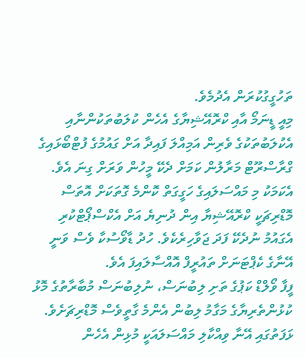ތަހުގީގުކުރަން އެދުމެވެ.
މިއީ ޑީނަމޯ އާއި ކްރޮއޭޝިޔާގެ އެހެން ކުލަބުތަކުންނާއި އެކުލަބުތަކުގެ ވެރިން އަމިއްލަ ފައިދާ އަށް ގައުމުގެ ފުޓްބޯޅައިގެ ގްރާސްރޫޓް މަރާލުން ކަމަށް ދެކޭ މީހުން ވަރަށް ގިނަ އެވެ. އެކަމަކު މި މައްސަލައިގެ ހަގީގަތް ކޮންމެ ގޮތަކަށް އޮތަސް މޮޑްރިޗަކީ ކްރޮއޭޝިޔާ އިން ދުނިޔެ އަށް އެކްސްޕޯޓްކުރި އެގައުމު ނުދެކޭ ފަދަ ޖަވާހިރެކެވެ. ހުދު ޑާވޯސުކާ ވެސް ވަނީ އޭނާގެ ކެޕްޓަނަށް ތައުރީފް އޮއްސާލައިފަ އެވެ.
ފީފާ ވޯލްޑް ކަޕުގެ ތަށި ލިބުނަސް، ނުލިބުނަސް މުބާރާތުގެ މޮޅު ކުޅުންތެރިޔާގެ މަގާމު ލިބުން އެންމެ ގާތީވެސް މޮޑްރިޗަށެވެ. ޅަފަތުގައި އޭނާ ވިއްކާލި މައްސަލައަކީ މުޅިން އެހެން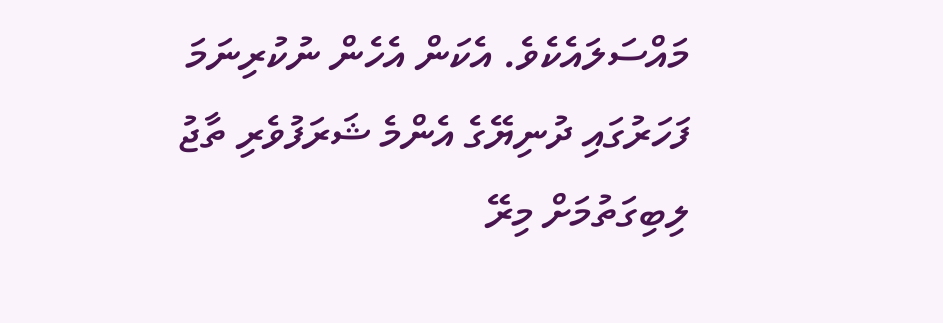މައްސަލައެކެވެ. އެކަން އެހެން ނުކުރިނަމަ ފަހަރުގައި ދުނިޔޭގެ އެންމެ ޝަރަފުވެރި ތާޖު ލިބިގަތުމަށް މިރޭ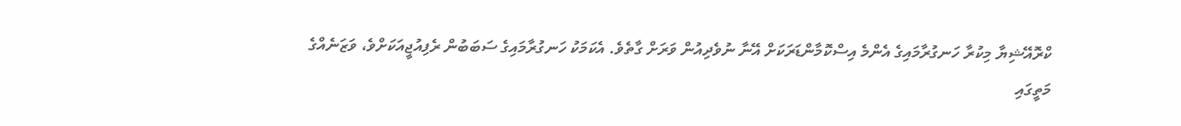ކްރޮއޭޝިޔާ މިކުރާ ހަނގުރާމައިގެ އެންމެ އިސްކޮމާންޑަރަކަށް އޭނާ ނުވެދިއުން ވަރަށް ގާތެވެ. އެކަމަކު ހަނގުރާމައިގެ ސަބަބުން ރެފިއުޖީއަކަށްވެ، ވަޒަނެއްގެ މަތީގައި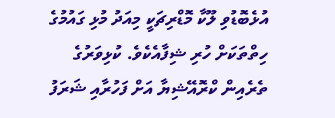އުޅެބޮޑުވި ލޫކާ މޮޑްރިޗަކީ މިއަދު މުޅި ގައުމުގެ ހިތްތަކަށް ހުރި ޝިފާއެކެވެ. ކުޅިވަރުގެ ތެރެއިން ކްރޮއޭޝިޔާ އަށް ފަހުރާއި ޝަރަފު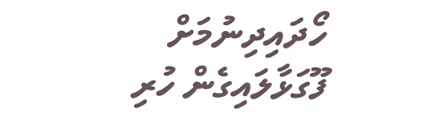ހޯދައިދިނުމަށް ފޫގަޅާލައިގެން ހުރި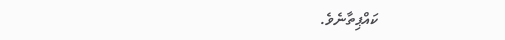ކައްޕިތާނެވެ.